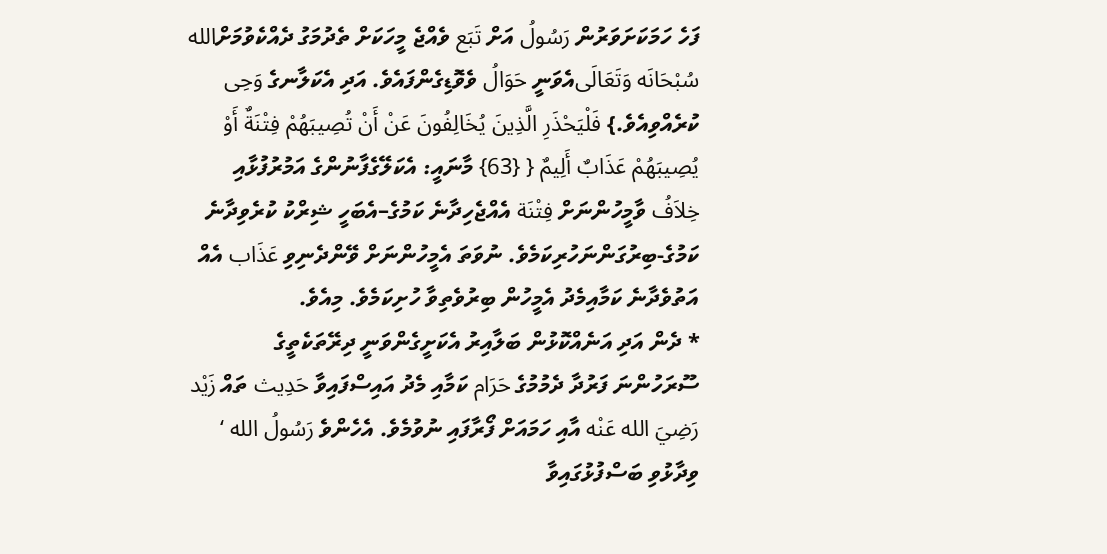ފަހެ ހަމަކަށަވަރުން رَسُولُ އަށް تَبَع ވެއްޖެ މީހަކަށް ތެދުމަގު ދެއްކެވުމަށްالله سُبْحَانَه وَتَعَالَىއެވަނީ حَوَالُ ވެވޮޑިގެންފައެވެ. އަދި އެކަލާނގެ وَحِى ކުރެއްވިއެވެ.} فَلْيَحْذَرِ الَّذِينَ يُخَالِفُونَ عَنْ أَنْ تُصِيبَهُمْ فِتْنَةٌ أَوْ يُصِيبَهُمْ عَذَابٌ أَلِيمٌ { {63} މާނައީ: އެކަލޭގެފާނުންގެ އަމުރުފުޅާއި خِلاَفُ ވާމީހުންނަށް فِتْنَة އެއްޖެހިދާނެ ކަމުގެ–އެބަހީ ޝިރްކު ކުރެވިދާނެ ކަމުގެ-ބިރުގަންނަހުރިކަމެވެ. ނުވަތަ އެމީހުންނަށް ވޭންދެނިވި عَذَاب އެއް އަތުވެދާނެ ކަމާއިމެދު އެމީހުން ބިރުވެތިވާ ހުށިކަމެވެ. މިއެވެ.
* ދެން އަދި އަނެއްކޮޅުން ބަލާއިރު އެކަށީގެންވަނީ ދިރޭތަކެތީގެ ސޫރަހުންނަ ފަރުދާ ދެމުމުގެ حَرَام ކަމާއި މެދު އައިސްފައިވާ حَدِيث ތައް زَيْد رَضِيَ الله عَنْه އާއި ހަމައަށް ފޯރާފައި ނުވުމެވެ. އެހެންވެ رَسُولُ الله ‘ ވިދާޅުވި ބަސްފުޅުގައިވާ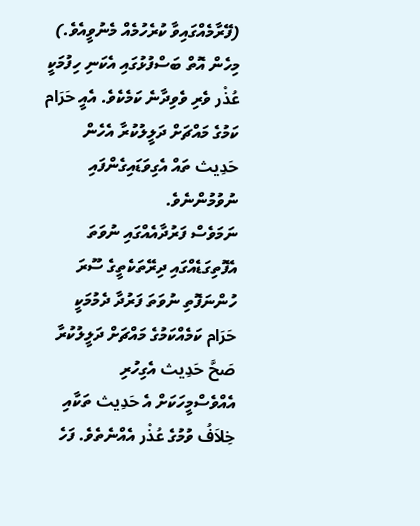(ފޭރާމެއްގައިވާ ކުރެހުމެއް މެނުވީއެވެ.) މިހެން އޮތް ބަސްފުޅުގައި އެކަނި ހިފުމަކީ عُذْر ވެރި ވެވިދާނެ ކަމެކެވެ. އެއީ حَرَام ކަމުގެ މައްޗަށް ދަލީލުކުރާ އެހެން حَدِيث ތައް އެގިވަޑައިގެންފައި ނުވުމުންނެވެ.
ނަމަވެސް ފަރުދާއެއްގައި ނުވަތަ އެފޮތިގަޑެއްގައި ދިރޭތަކެތީގެ ސޫރަ ހުންނަފޮތި ނުވަތަ ފަރުދާ ދެމުމަކީ حَرَام ކަމެއްކަމުގެ މައްޗަށް ދަލީލުކުރާ صَحَّ حَدِيث އެގިހުރި އެއްވެސްމީހަކަށް އެ حَدِيث ތަކާއި خِلاَفُ ވުމުގެ عُذْر އެއްނެތެވެ. ފަހެ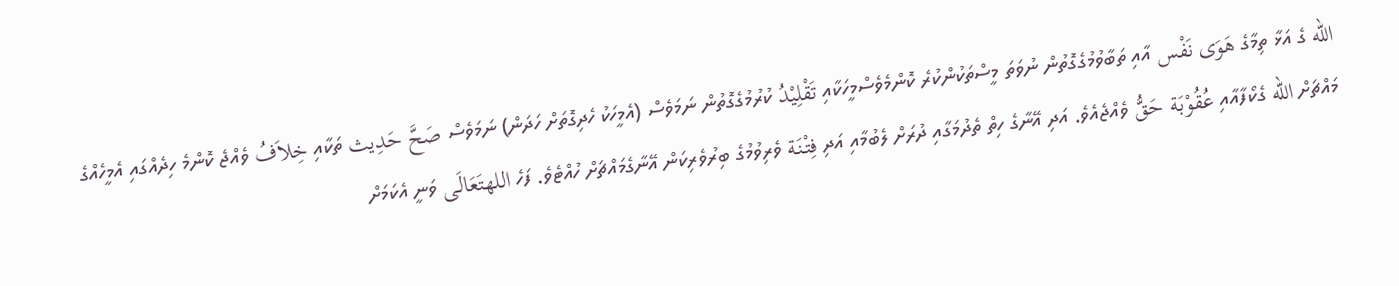الله ގެ އަޅާ ތިމާގެ هَوَى نَفْس އާއި ތަބާވުމުގެގޮތުން ނުވަތަ މީސްތަކުންކުރެ ކޮންމެވެސްމީހަކާއި تَقْلِيْدُ ކުރުމުގެގޮތުން ނަމަވެސް (އެމީހަކު ހެދިގޮތަށް ހަދަން) ނަމަވެސް صَحَّ حَدِيث ތަކާއި خِلاَفُ ވެއްޖެ ކޮންމެ ހިދެއްގައި އެމީހެއްގެ މައްޗަށް الله ގެކޯފާއާއި عُقُوْبَة حَقُّ ވެއްޖެއެވެ. އަދި އޭނާގެ ހިތް ތެދުމަގާއި ދުރަށް ލެބުމާއި އަދި فِتْنَة ވެރިވުމުގެ ބިރުވެރިކަން އޭނާގެމައްޗަށް ހުއްޓެވެ. ފަހެ اللهتَعَالَى ވަނީ އެކަމަށް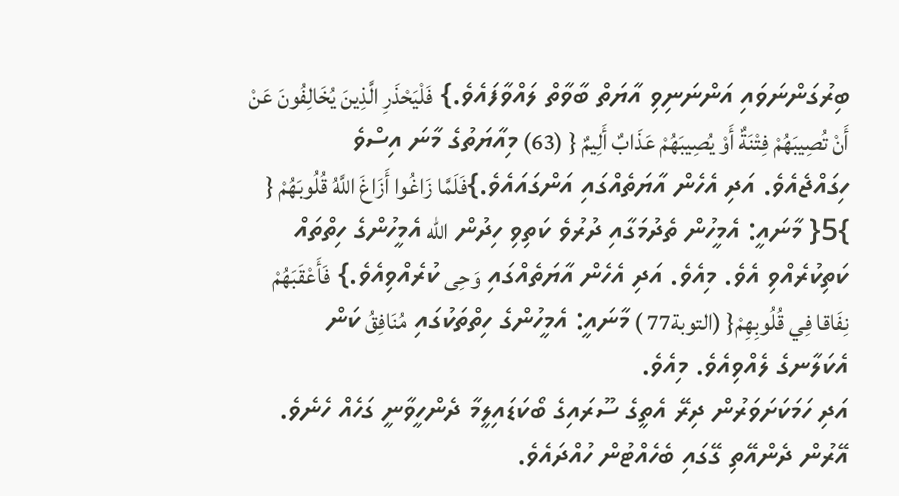ބިރުގަންނަވައި އަންނަނިވި އާޔަތް ބާވާތް ލައްވާފައެވެ.} فَلْيَحْذَرِ الَّذِينَ يُخَالِفُونَ عَنْ أَنْ تُصِيبَهُمْ فِتْنَةٌ أَوْ يُصِيبَهُمْ عَذَابٌ أَلِيمٌ { (63) މިއާޔަތުގެ މާނަ އިސްވެ ހިގައްޖެއެވެ. އަދި އެހެން އާޔަތެއްގައި އަންގައައެވެ.}فَلَمَّا زَاغُوا أَزَاغَ اللَّهُ قُلُوبَهُمْ { }5{ މާނައީ: އެމީހުން ތެދުމަގާއި ދުރުވެ ކަތިވި ހިދުން الله އެމީހުންގެ ހިތްތައް ކަތިކުރެއްވި އެވެ. މިއެވެ. އަދި އެހެން އާޔަތެއްގައި وَحِى ކުރެއްވިއެވެ.} فَأَعْقَبَهُمْ نِفَاقا فِي قُلُوبِهِمْ{ (التوبة77 ) މާނައީ: އެމީހުންގެ ހިތްތަކުގައި مُنَافِقُ ކަން އެކަލާނގެ ލެއްވިއެވެ. މިއެވެ.
އަދި ހަމަކަށަވަރުން ދިރޭ އެތީގެ ސޫރައިގެ ބޯކަޑައިލީމާ ދެންހީވާނީ ގަހެއް ހެނެވެ. އޭރުން ދެންއޭތި ގޭގައި ބެހެއްޓުން ހުއްދައެވެ.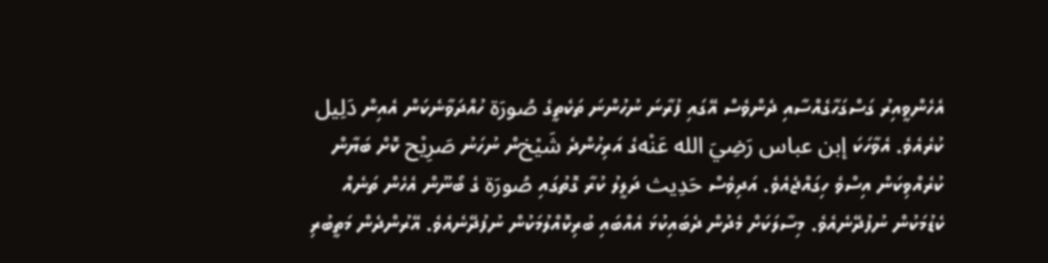އެހެންވީއިރު ގަސްގަހާގެއްސާއި ދެންވެސް އޭގައި ފުރާނަ ނުހުންނަ ތަކެތީގެ صُورَة ހުއްދަވާނެކަން އެއިން دَلِيل ކުރެއެވެ. އެވާހަކަ إبن عباس رَضِيَ الله عَنْهގެ އަރިހުންދެ شَيْخން ނުހަނު صَرِيْح ކޮށް ބަޔާން ކުރެއްވިކަން އިސްވެ ހިގައްޖެއެވެ. އަދިވެސް حَدِيث ދަލީލު ކުރާ ގޮތުގައި صُورَة ގެ ބޯނޫން އެހެން ތަނެއް ކެޑުމަކުން ނުފުދޭނެއެވެ. މިސާލަކަށް މެދުން ދެބައިކުޅަ އެއްބައި ބުރިކޮއްލުމަކުން ނުފުދޭނެއެވެ. އޭރުންދެން މަތީބުރި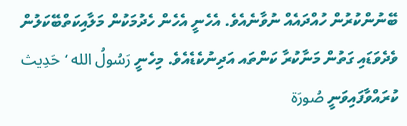ބޭނުންކުރުން ހުއްދައެއް ނުވާނެއެވެ. އެހެނީ އެހެން ހެދުމަކުން މަލާއިކަތްބޭކަލުން ވެދެވަޑައި ގަތުން މަނާކުރާ ކަންތައ އަދިނުކެޑެއެވެ. މިހެނީ رَسُولُ الله ‘حَدِيث ކުރައްވާފައިވަނީ صُورَة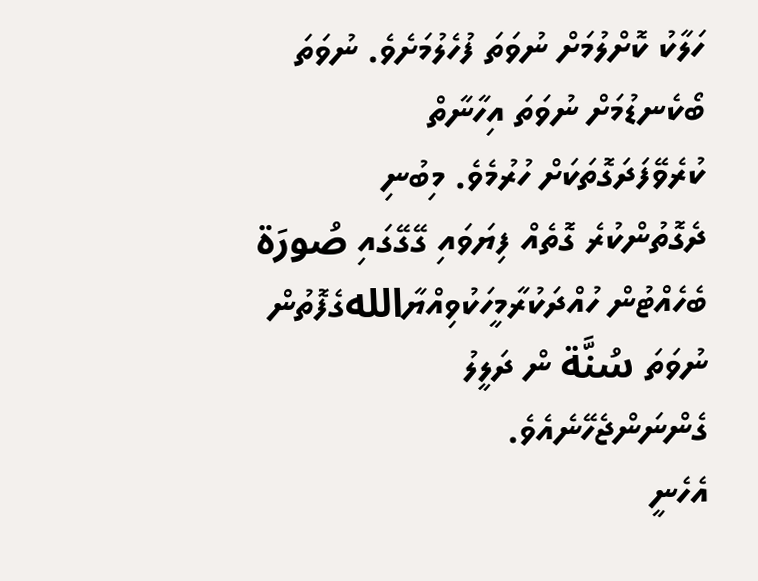ހަލާކު ކޮށްލުމަށް ނުވަތަ ފުހެލުމަށެވެ. ނުވަތަ ބޯކެނޑުމަށް ނުވަތަ އިހާނާތް ކުރެވޭފަދަގޮތަކަށް ހުރުމެވެ. މިބުނި ދެގޮތުންކުރެ ގޮތެއް ފިޔަވައި ގޭގޭގައި صُورَة ބެހެއްޓުން ހުއްދަކުރާމީހަކުވިއްޔާاللهގެފޮތުން ނުވަތަ سُنَّة ން ދަލީލު ގެންނަންޖެހޭނެއެވެ.
އެހެނީ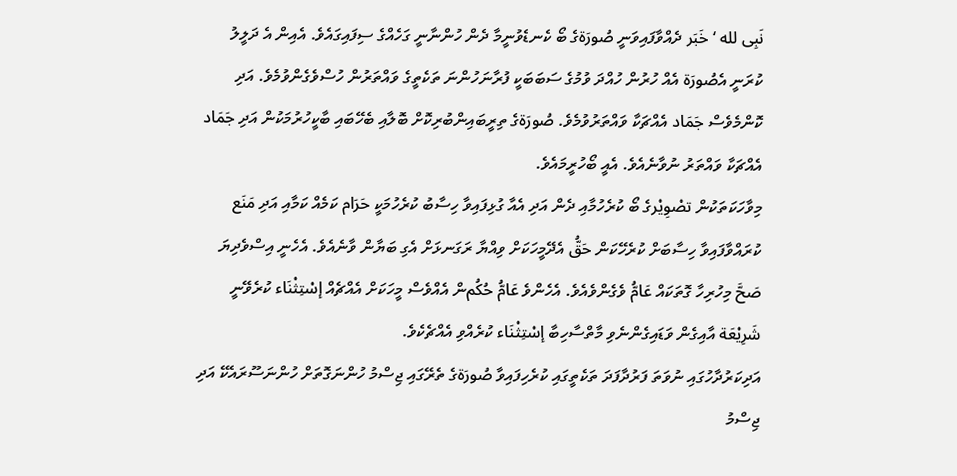نَبِى لله ‘ خَبَر ދެއްވާފައިވަނީ صُورَةގެ ބޯ ކެނޑެވުނީމާ ދެން ހުންނާނީ ގަހެއްގެ ސިފައިގައެވެ. އެއިން އެ ދަލީލު ކުރަނީ އެصُورَة އެއް ހުރުން ހުއްދަ ވުމުގެ ސަބަބަކީ ފުރާނަހުންނަ ތަކެތީގެ ވައްތަރުން ހުސްވެގެންވުމެވެ. އަދި ކޮންމެވެސް جَمَاد އެއްޗަކާ ވައްތަރުވުމެވެ. صُورَةގެ ތިރީބައިންބުރިކޮށް ބޮލާއި ބެހޭބައި ބާކީހުރުމަކުން އަދި جَمَاد އެއްޗަކާ ވައްތަރު ނުވާނެއެވެ. އެއީ ބޯހުރީމައެވެ.
މިވާހަކަތަކުން تصْوِيْرގެ ބޯ ކުރެހުމާއި ދެން އަދި އެއާ ގުޅިފައިވާ ހިސާބު ކުރެހުމަކީ حَرَام ކަމެއް ކަމާއި އަދި مَنَع ކުރައްވާފައިވާ ހިސާބަށް ކުރެހޭކަން حَقُّ އެދޭމީހަކަށް ވިއްޔާ ރަގަނޅަށް އެގި ބަޔާން ވާނެއެވެ. އެހެނީ އިސްވެދިޔަ صَحَّ މިހުރިހާ ގޮތަކައް عَامُّ ވެގެންވެއެވެ. އެހެންވެ عَامُّ حُكُمން އެއްވެސް މީހަކަށް އެއްޗެއް إسْتِثْنَاء ކުރެވޭނީ شَرِيْعَة އާއިގެން ވަޑައިގެންނެވި މާތްސާހިބާ إسْتِثْنَاء ކުރެއްވި އެއްޗެކެވެ.
އަދިކަރުދާހުގައި ނުވަތަ ފަރުދާފަދަ ތަކެތީގައި ކުރެހިފައިވާ صُورَةގެ ތެރޭގައި ޖިސްމު ހުންނަގޮތަށް ހުންނަސޫރައެކޭ އަދި ޖިސްމު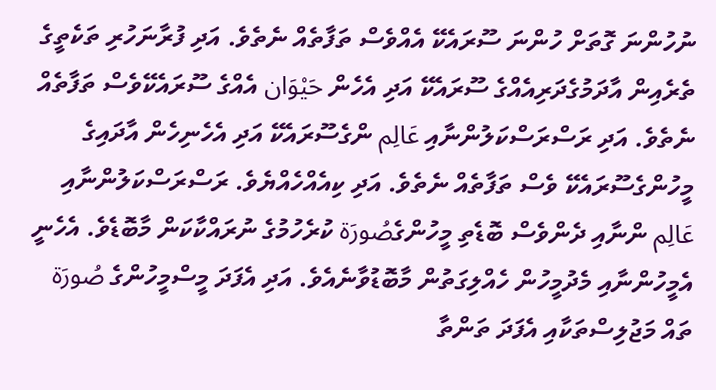ނުހުންނަ ގޮތަށް ހުންނަ ސޫރައެކޭ އެއްވެސް ތަފާތެއް ނެތެވެ. އަދި ފުރާނަހުރި ތަކެތީގެ ތެރެއިން އާދަމުގެދަރިއެއްގެ ސޫރައެކޭ އަދި އެހެން حَيْوَان އެއްގެ ސޫރައެކޭވެސް ތަފާތެއް ނެތެވެ. އަދި ރަސްރަސްކަލުންނާއި عَالِم ންގެސޫރައެކޭ އަދި އެހެނިހެން އާދައިގެ މީހުންގެސޫރައެކޭ ވެސް ތަފާތެއް ނެތެވެ. އަދި ކިއެއްހެއްޔެވެ. ރަސްރަސްކަލުންނާއި عَالِم ންނާއި ދެންވެސް ބޮޑެތި މީހުންގެصُورَة ކުރެހުމުގެ ނުރައްކާކަން މާބޮޑެވެ. އެހެނީ އެމީހުންނާއި މެދުމީހުން ހެއްލިގަތުން މާބޮޑުވާނެއެވެ. އަދި އެފަދަ މީސްމީހުންގެ صُورَة ތައް މަޖުލިސްތަކާއި އެފަދަ ތަންތާ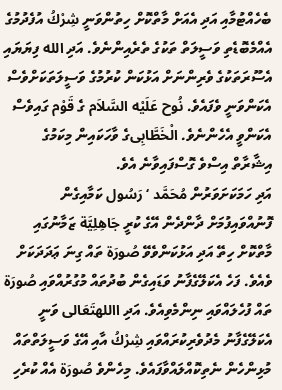ބެހެއްޓުމާއި އަދި އެއަށް މާތްކޮށް ހިތުންވަނީ شِرْكُ އުފެދުމުގެ އެއްމެބޮޑެތި ވަސީލަތް ތަކުގެ ތެރެއިންނެވެ. އަދި الله ފިޔަޔައި އެސޫރަތަކުގެ ވެރިންނަށް އަޅުކަން ކުރުމުގެ ވަސީލަތަކަށްވެސް އެކަންވަނީ ވެފައެވެ. نُوح عَلَيْه السَّلاَم ގެ قَوْم ގައިވެސް އެކަންވީ އެހެންނެވެ. الْخَطَّابِىގެ ވާހަކައިން މިކަމުގެ އިޝާރާތް އިސްވެ ގޮސްފައިވާނެ އެވެ.
އަދި ހަމަކަށަވަރުން مُحَمَّد ‘ رَسُول ކަމާއިގެން ފޮނުއްވައިފުމަށް ދާންދެން އޭގެ ކުރީ جَاهِلِيَّة ޒަމާނުގައި މާތްކޮށް ހިތޭ އަދި އަޅުކަންވެވޭ صُورَة ތައް ގިނަ ޢަދަދަކަށް ވެއެވެ. ފަހެ އެކަލޭގެފާނު ވަޑައިގެން ބުދުތައް މުގުރުއްވައި صُورَة ތައް ފުހެލައްވައި ނިންމެވިއެވެ. އަދި االلهتَعَالى ވަނީ އެކަލޭގެފާނު މެދުވެރިކުރައްވައި شِرْكُ އާއި އޭގެ ވަސީލަތްތައް މުޅިންހެން ނެތިކޮއްލައްވާފައެވެ. މިހެންވެ صُورَة އެއް ކުރެހި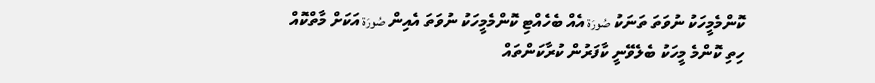ކޮންމެމީހަކު ނުވަތަ ތަނަކު صُورَة އެއް ބެހެއްޓި ކޮންމެމީހަކު ނުވަތަ އެއިން صُورَة އަކަށް މާތްކޮއް ހިތި ކޮންމެ މީހަކު ބެލެވޭނީ ކާފަރުން ކުރާކަންތައް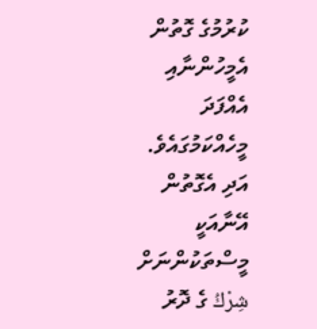ކުރުމުގެ ގޮތުން އެމީހުންނާއި އެއްފަދަ މީހެއްކަމުގައެވެ. އަދި އެގޮތުން އޭނާއަކީ މީސްތަކުންނަށް شِرْكُ ގެ ދޮރު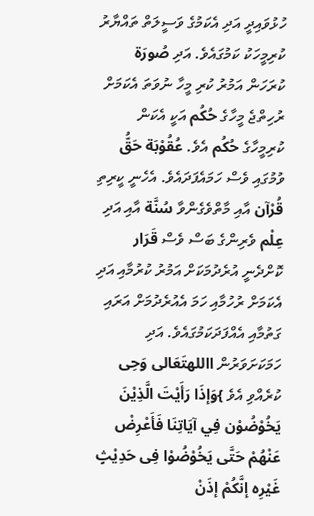ހުޅުވައިދީ އަދި އެކަމުގެ ވަސީލަތް ތައްޔާރު ކުރިމީހަކު ކަމުގައެވެ. އަދި صُورَة ކުރަހަން އަމުރު ކުރި މީހާ ނުވަތަ އެކަމަށް ރުހިތްޖެ މީހާގެ حُكُم އަކީ އެކަން ކުރިމީހާގެ حُكُم އެވެ. عُقُوْبَة حَقُّ ވުމުގައި ވެސް ހަމައެފަދައެވެ. އެހެނީ ކީރިތި قُرْآن އާއި މާތްވެގެންވާ سُنَّة އާއި އަދި عِلْم ވެރިންގެ ބަސް ވެސް قَرَار ކޮށްދެނީ އުރެދުމަކަށް އަމުރު ކުރުމާއި އަދި އެކަމަށް ރުހުމާއި ހަމަ އެއުރެދުމަށް އަރައި ގަތުމާއި އެއްފަދަކަމުގައެވެ. އަދި ހަމަކަށަވަރުން االلهتَعَالى وَحِى ކުރެއްވި އެވެ }وَإذَا رَأَيْتَ الَّذِيْنَ يَخُوْضُوْن فِي آيَاتِنَا فَأَعْرِضْ عَنْهُمْ حَتَّى يَخُوْضُوْا فِى حَدِيْثٍ غَيْرِه إنَّكُمْ إذَنْ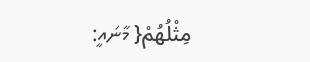مِثْلُهُمْ{ މާނައީ: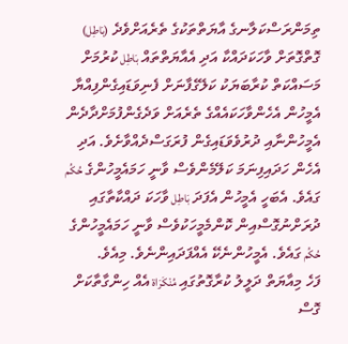ތިމަންރަސްކަލާނގެ އާޔަތްތަކުގެ ތެރެއަށްވެދެ (بَاطِل) ގޮތްގޮތަށް ވާހަކަދައްކާ އަދި އެއާޔަތްތައް بَاطِل ކުރުމަށް މަސައްކަތް ކުރާބަޔަކު ކަލޭގެފާނަށް ފެނިވަޑައިގެންފިއްޔާ އެމީހުން އެހެންވާހަކައެއްގެ ތެރެއަށް ވަދެގެންފުމަށްދާދެން އެމީހުންނާއި ދުރުވެވަޑައިގެން ފުރަގަސްދެއްވާށެވެ. އަދި އެހެން ހަދައިފިނަމަ ކަލޭމެންވެސް ވާނީ ހަމައެމީހުންގެ حُكُم ގައެވެ. އެބަހީ އެމީހުން އެފަދަ بَاطِل ވާހަކަ ދައްކާތާގައި ދުރަށްނުގޮސްއިން ކޮންމެމީހަކުވެސް ވާނީ ހަމައެމީހުންގެ حُكُم ގައެވެ. އެމީހުންނެކޭ އެއްފަދައިންނެވެ. މިއެވެ.
ފަހެ މިއާޔަތް ދަލީލު ކުރާގޮތުގައި مُنْكَرَاة އެއް ހިންގާތާކަށް ގޮސް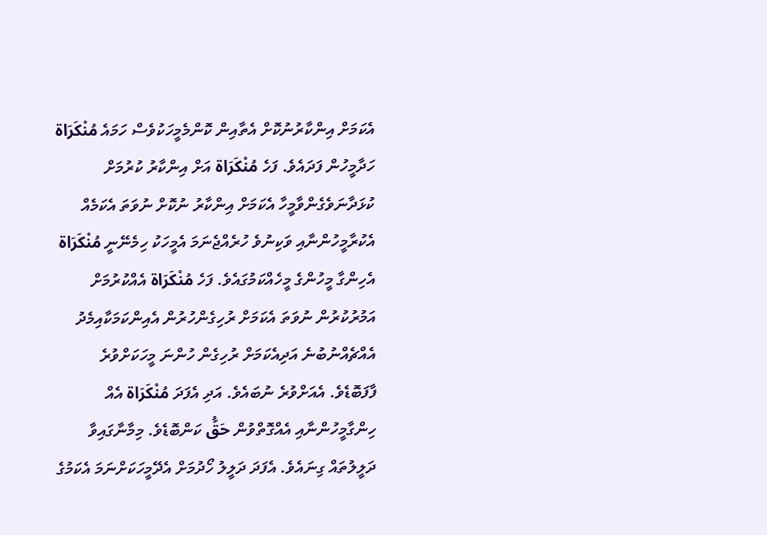އެކަމަށް އިންކާރުނުކޮށް އެތާއިން ކޮންމެމީހަކުވެސް ހަމައެ مُنْكَرَاة ހަދާމީހުން ފަދައެވެ. ފަހެ مُنْكَرَاة އަށް އިންކާރު ކުރުމަށް ކުޅަދާނަވެގެންވާމީހާ އެކަމަށް އިންކާރު ނުކޮށް ނުވަތަ އެކަމެއް އެކުރާމީހުންނާއި ވަކިނުވެ ހުރެއްޖެނަމަ އެމީހަކު ހިމެނޭނީ مُنْكَرَاة އެހިންގާ މީހުންގެ މީހެއްކަމުގައެވެ. ފަހެ مُنْكَرَاة އެއްކުރުމަށް އަމުރުކުރުން ނުވަތަ އެކަމަށް ރުހިގެންހުރުން އެއިންކަމަކާއިމެދު އެއްޗެއްނުބުނެ އަދިއެކަމަށް ރުހިގެން ހުންނަ މީހަކަށްވުރެ ފާފަބޮޑެވެ. އެއަށްވުރެ ނުބައެވެ. އަދި އެފަދަ مُنْكَرَاة އެއް ހިންގާމީހުންނާއި އެއްގޮތްވުން حَقُّ ކަންބޮޑެވެ. މިމާނާގައިވާ ދަލީލުތައް ގިނައެވެ. އެފަދަ ދަލީލު ހޯދުމަށް އެދޭމީހަކަށްނަމަ އެކަމުގެ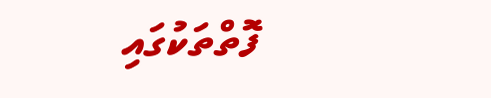ފޮތްތަކުގައި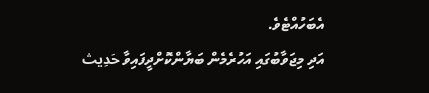އެބަހުއްޓެވެ.
އަދި މިޖަވާބުގައި އަހުރެމެން ބަޔާންކޮށްދީފައިވާ حَدِيث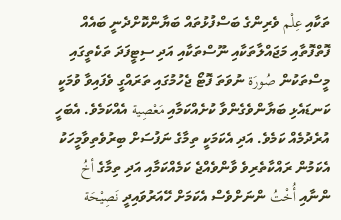ތަކާއި عِلْم ވެރިންގެ ބަސްފުޅުތައް ބަޔާންކޮށްދެނީ ބައެއް ފޮތްފޮތާއި މަޖައްލާތަކާއި ނޫސްތަކާއި އަދި ސިޓީފަދަ ތަކެތީގައި މީސްތަކުން صُورَة ނުވަތަ ފޮޓޯ ޖެހުމުގައި ތަރައްގީ ވެފައިވާ ވުމަކީ ކަނޑައެޅި ބަޔާންވެގެންވާ ކުށެއްކަމާއި مَعْصِية އެއްކަމެވެ. އެބަހީ އުރެދުމެއް ކަމެވެ. އަދި އެކަމަކީ ތިމާގެ ނަފުސަށް ބިރުވެތިވާމީހަކު އެކަމުން ރައްކާތެރިވެ ވާންވެއްޖެ ކަމެއްކަމާއި އަދި ތިމާގެ أخُ ންނާއި أُخْتُ ންނަށްވެސް އެކަމަށް ހޭއަރުވައިދީ نَصِيْحَة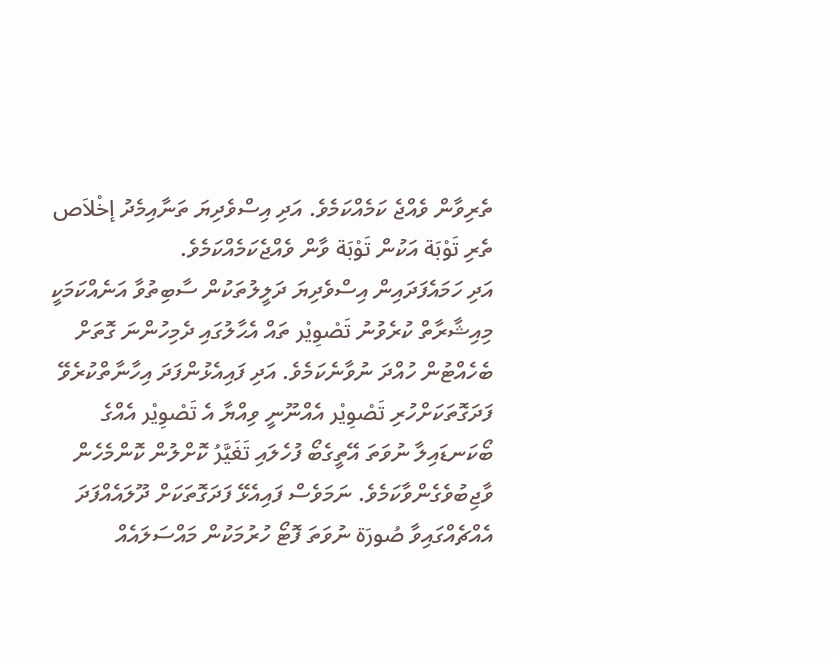ތެރިވާން ވެއްޖެ ކަމެއްކަމެވެ. އަދި އިސްވެދިޔަ ތަނާއިމެދު إخْلاَص ތެރި تَوْبَة އަކުން تَوْبَة ވާން ވެއްޖެކަމެއްކަމެވެ.
އަދި ހަމައެފަދައިން އިސްވެދިޔަ ދަލީލުތަކުން ސާބިތުވާ އަނެއްކަމަކީ މިއިޝާރާތް ކުރެވުނު تَصْوِيْر ތައް އެޙާލުގައި ދެމިހުންނަ ގޮތަށް ބެހެއްޓުން ހުއްދަ ނުވާނެކަމެވެ. އަދި ފައިއެޅުންފަދަ އިހާނާތްކުރެވޭ ފަދަގޮތަކަށްހުރި تَصْوِيْر އެއްނޫނީ ވިއްޔާ އެ تَصْوِيْر އެއްގެ ބޯކަނޑައިލާ ނުވަތަ އޭތީގެބޯ ފުހެލައި تَغَيَّرُ ކޮށްލުން ކޮންމެހެން ވާޖިބުވެގެންވާކަމެވެ. ނަމަވެސް ފައިއެޅޭ ފަދަގޮތަކަށް ދޫލައެއްފަދަ އެއްޗެއްގައިވާ صُورَة ނުވަތަ ފޮޓޯ ހުރުމަކުން މައްސަލައެއް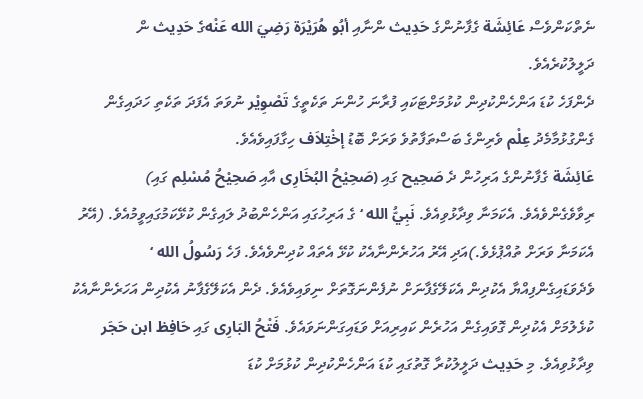ނެތްކަންވެސް عَائِشَة ގެފާނުންގެ حَدِيث ންނާއި أبُو هُرَيْرَة رَضِيَ الله عَنْهގެ حَدِيث ން ދަލީލުކުރެއެވެ.
ދެންފަހެ ކުޑަ އަންހެންކުދިން ކުޅުމަށްޓަކައި ފުރާނަ ހުންނަ ތަކެތީގެ تَصْوِيْر ނުވަތަ އެފަދަ ތަކެތި ހަދައިގެން ގެންގުޅުމާމެދު عِلْم ވެރިންގެ ބަސްތަފާތުވެ ވަރަށް ބޮޑު إخْتِلاَف ހިގާފައިވެއެވެ.
عَائِشَة ގެފާނުންގެ އަރިހުން ދެ صَحِيح ގައި (صَحِيْحُ البُخَارِى އާއި صَحِيْحُ مُسْلِم ގައި) ރިވާވެގެންވެއެވެ. އެކަމަނާ ވިދާޅުވިއެވެ. نَبِيُّ الله ‘ ގެ އަރިހުގައި އަންހެންބުދު ލައިގެން ކުޅޭކަމުގައިވީމުއެވެ. (އޭރު އެކަމަނާ ވަރަށް ތުއްޕުޅެވެ.)އަދި އޭރު އަހުރެންނާއެކު ކުޅޭ އެތައް ކުދިންވެއެވެ. ފަހެ رَسُولُ الله ‘ ވެދެވަޑައިގެންފިއްޔާ އެކުދިން އެކަލޭގެފާނަށް ނުފެންނަގޮތަށް ނިވައިވެއެވެ. ދެން އެކަލޭގެފާނު އެކުދިން އަހަރެންނާއެކު ކުޅެލުމަށް އެކުދިން ގޮވައިގެން އަހުރެން ކައިރިއަށް ވަޑައިގަންނަވައެވެ. فَتْحُ البَارِى ގައި حَافِظ ابن حَجَر ވިދާޅުވިއެވެ. މި حَدِيث ދަލީލުކުރާ ގޮތުގައި ކުޑަ އަންހެންކުދިން ކުޅުމަށް ކުޑަ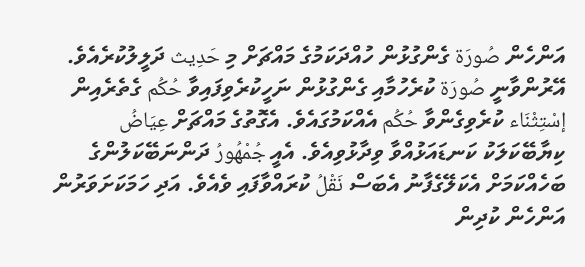އަންހެން صُورَة ގެންގުޅުން ހުއްދަކަމުގެ މައްޗަށް މި حَدِيث ދަލީލުކުރެއެވެ. އޭރުންވާނީ صُورَة ކުރެހުމާއި ގެންގުޅުން ނަހީކުރެވިފައިވާ حُكُم ގެތެރެއިން إسْتِثْنَاء ކުރެވިގެންވާ حُكُم އެއްކަމުގައެވެ. އެގޮތުގެ މައްޗަށް عِيَاضُ ކިޔާބޭކަލަކު ކަނޑައަޅުއްވާ ވިދާޅުވިއެވެ. އެއީ جُمْهُورُ ދަންނަބޭކަލުންގެ ބަހެއްކަމަށް އެކަލޭގެފާނު އެބަސް نَقْلُ ކުރައްވާފައި ވެއެވެ. އަދި ހަމަކަށަވަރުން އަންހެން ކުދިން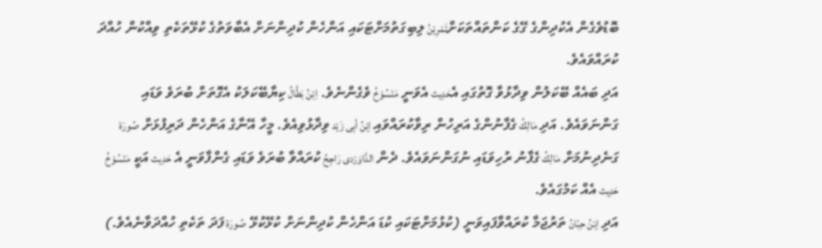ބޮޑުވެގެން އެކުދިންގެ ގޭގެ ކަންތައްތަކަށްتَمْرِيْنُ ލިބިގަތުމަށްޓަކައި އަންހެން ކުދިންނަށް އެބާވަތުގެ ކުޅޭތަކެތި ވިއްކުން ހުއްދަ ކުރައްވައެވެ.
އަދި ބައެއް ބޭކަލުން ވިދާޅުވާ ގޮތުގައި އެحَدِيث އެވަނީ مَنْسُوْخُ ވެގެންނެވެ. اِبْنُ بَطَّالُ ކިޔާބޭކަލަކު އެގޮތަށް ބުރަވެ ވަޑައި ގަންނަވައެވެ. އަދި مَالِكُ ގެފާނުންގެ އަރިހުން ރިވާކުރައްވައި اِبْنُ أبِى زَيْد ވިދާޅުވިއެވެ. މީހާ އޭނާގެ އަންހެން ދަރިފުޅަށް صُورَة ގަނެދިނުމަށް مَالِكُ ގެފާނު ރުހިވަޑައި ނުގަންނަވައެވެ. ދެން الدَّاوَرْدى رَاجِحُ ކުރައްވާ ބުރަވެ ވަޑައި ގެންފާވަނީ އެ حَدِيث އަކީ مَنْسُوْخُ حَدِيث އެއް ކަމުގައެވެ.
އަދި اِبْنُ حِبّانُ ތަރުޖަމާ ކުރައްވާފައިވަނީ (ކުޅުމަށްޓަކައި ކުޑަ އަންހެން ކުދިންނަށް ކުޅޭކުޅޭ صُورَة ފަދަ ތަކެތި ހުއްދަވާނެއެވެ.)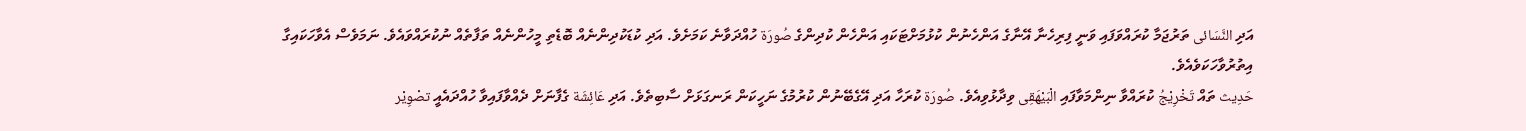އަދި النَّسَائى ތަރުޖަމާ ކުރައްވަފައި ވަނީ ފިރިހެނާ އޭނާގެ އަންހެނުން ކުޅުމަށްޓަކައި އަންހެން ކުދިންގެ صُورَة ހުއްދަވާނެ ކަމަށެވެ. އަދި ކުޑަކުދިންނެއް ބޮޑެތި މީހުންނެއް ތަފާތެއް ނުކުރައްވައެވެ. ނަމަވެސް އެވާހަކައިގާ އިތުރުވާހަކަވެއެވެ.
حَدِيث ތައް تَخْرِيْجُ ކުރައްވާ ނިންމަވާފައި الْبَيْهَقِى ވިދާޅުވިއެވެ. صُورَة ކުރަހާ އަދި އޭގެބޭނުން ކުރުމުގެ ނަހީކަން ރަނގަޅަށް ސާބިތެވެ. އަދި عَائِشَة ގެފާނަށް ދެއްވާފައިވާ ހުއްދައެއީ تصْوِيْر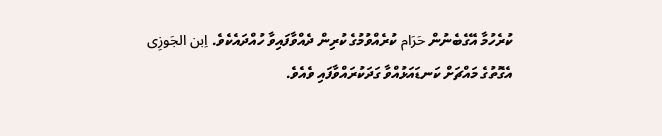ކުރެހުމާ އޭގެބެނުން حَرَام ކުރެއްވުމުގެ ކުރިން ދެއްވާފައިވާ ހުއްދައެކެވެ. اِبن الجَوزِى އެގޮތުގެ މައްޗަށް ކަނޑައަޅުއްވާ ގަދަކުރައްވާފައި ވެއެވެ.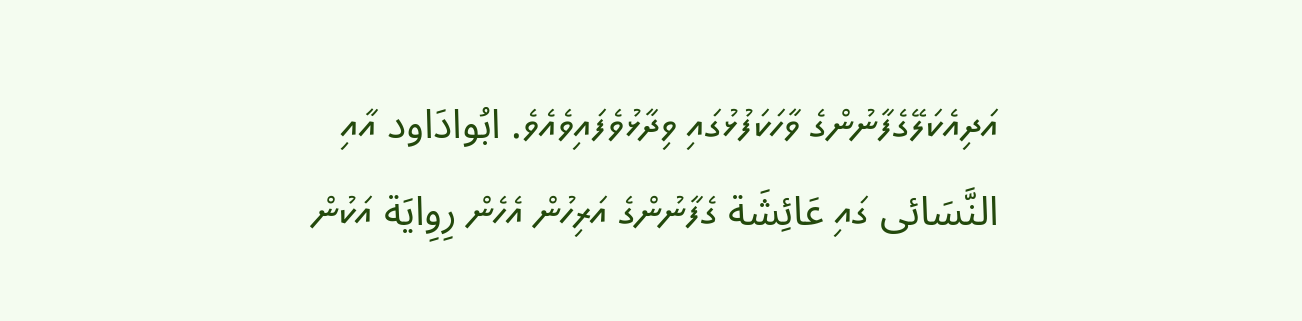އަދިއެކަލޭގެފާނުންގެ ވާހަކަފުޅުގައި ވިދާޅުވެފައިވެއެވެ. ابُوادَاود އާއި النَّسَائى ގައި عَائِشَة ގެފާނުންގެ އަރިހުން އެހެން رِوِايَة އަކުން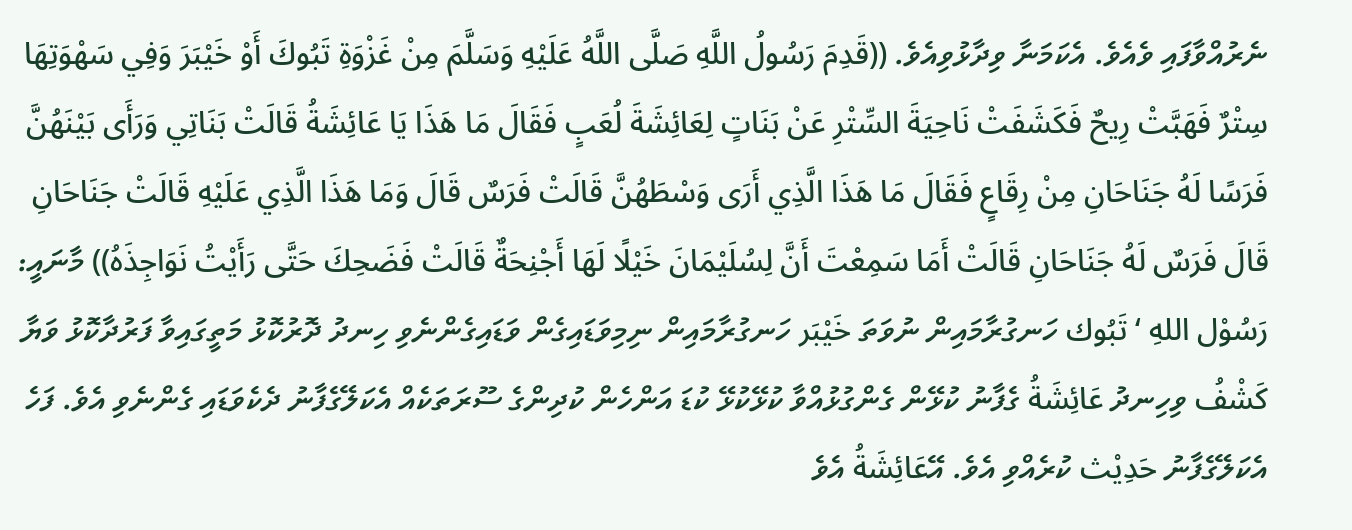ނެރުއްވާފައި ވެއެވެ. އެކަމަނާ ވިދާޅުވިއެވެ. ((قَدِمَ رَسُولُ اللَّهِ صَلَّى اللَّهُ عَلَيْهِ وَسَلَّمَ مِنْ غَزْوَةِ تَبُوكَ أَوْ خَيْبَرَ وَفِي سَهْوَتِهَا سِتْرٌ فَهَبَّتْ رِيحٌ فَكَشَفَتْ نَاحِيَةَ السِّتْرِ عَنْ بَنَاتٍ لِعَائِشَةَ لُعَبٍ فَقَالَ مَا هَذَا يَا عَائِشَةُ قَالَتْ بَنَاتِي وَرَأَى بَيْنَهُنَّ فَرَسًا لَهُ جَنَاحَانِ مِنْ رِقَاعٍ فَقَالَ مَا هَذَا الَّذِي أَرَى وَسْطَهُنَّ قَالَتْ فَرَسٌ قَالَ وَمَا هَذَا الَّذِي عَلَيْهِ قَالَتْ جَنَاحَانِ قَالَ فَرَسٌ لَهُ جَنَاحَانِ قَالَتْ أَمَا سَمِعْتَ أَنَّ لِسُلَيْمَانَ خَيْلًا لَهَا أَجْنِحَةٌ قَالَتْ فَضَحِكَ حَتَّى رَأَيْتُ نَوَاجِذَهُ)) މާނައީ: رَسُوْل اللهِ ‘ تَبُوك ހަނގުރާމައިން ނުވަތަ خَيْبَر ހަނގުރާމައިން ނިމިވަޑައިގެން ވަޑައިގެންނެވި ހިނދު ދޮރުކޮޅު މަތީގައިވާ ފަރުދާކޮޅު ވަޔާ كَشْفُ ވިހިނދު عَائِشَةُ ގެފާނު ކުޅޭން ގެންގުޅުއްވާ ކުޅޭކުޅޭ ކުޑަ އަންހެން ކުދިންގެ ސޫރަތަކެއް އެކަލޭގެފާނު ދެކެވަޑައި ގެންނެވި އެވެ. ފަހެ އެކަލޭގެފާނު حَدِيْث ކުރެއްވި އެވެ. އޭعَائِشَةُ އެވެ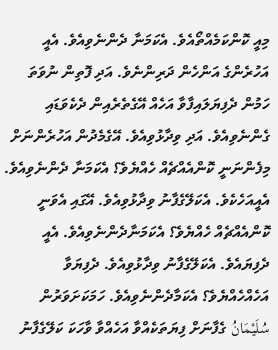މިއީ ކޮންކަމެއްތޯއެވެ. އެކަމަނާ ދެންނެވިއެވެ. އެއީ އަހުރެންގެ އަންހެން ދަރިންނެވެ. އަދި ފޮތިން ނުވަތަ ހަމުން ދެފިޔަލައިފާވާ އަހެއް އޭގެތެރެއިން ދެކެވަޑައި ގެންނެވިއެވެ. އަދި ވިދާޅުވިއެވެ. އޭގެމެދުން އަހުރެންނަށް މިފެންނަނީ ކޮންއެއްޗެއް ހެއްޔެވެ؟ އެކަމަނާ ދެންނެވިއެވެ. އެއީއަހެކެވެ. އެކަލޭގެފާނު ވިދާޅުވިއެވެ. އޭގައި އެވަނީ ކޮންއެއްޗެއް ހެއްޔެވެ؟ އެކަމަނާދެންނެވިއެވެ. އެއީ ދެފިޔައެވެ. އެކަލޭގެފާނު ވިދާޅުވިއެވެ. ދެފިޔަވާ އަހެއްހެއްޔެވެ؟ އެކަމާދެންނެވިއެވެ. ހަމަކަށަވަރުން سُلَيْمَانُ ގެފާނަށް ފިޔަތަކެއްވާ އަހެއްވާ ވާހަކަ ކަލޭގެފާނު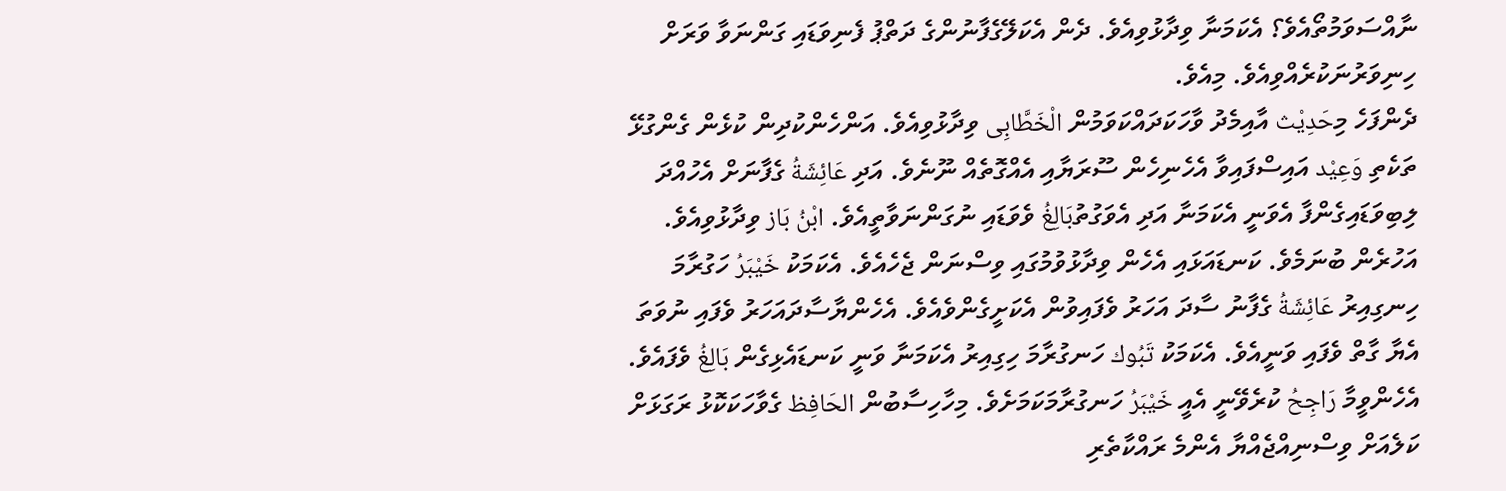ނާއްސަވަމުތޯއެވެ؟ އެކަމަނާ ވިދާޅުވިއެވެ. ދެން އެކަލޭގެފާނުންގެ ދަތްޕު ފެނިވަޑައި ގަންނަވާ ވަރަށް ހިނިވަރުނަކުރެއްވިއެވެ. މިއެވެ.
ދެންފަހެ މިحَدِيْث އާއިމެދު ވާހަކަދައްކަވަމުން الْخَطَّابِى ވިދާޅުވިއެވެ. އަންހެންކުދިން ކުޅެން ގެންގުޅޭ ތަކެތި وَعِيْد އައިސްފައިވާ އެހެނިހެން ސޫރަޔާއި އެއްގޮތެއް ނޫނެވެ. އަދި عَائِشَةُ ގެފާނަށް އެހުއްދަ ލިބިވަޑައިގެންފާ އެވަނީ އެކަމަނާ އަދި އެވަގުތުبَالِغُ ވެވަޑައި ނުގަންނަވާތީއެވެ. ابْنُ بَاز ވިދާޅުވިއެވެ. އަހުރެން ބުނަމެވެ. ކަނޑައަޅައި އެހެން ވިދާޅުވުމުގައި ވިސްނަން ޖެހެއެވެ. އެކަމަކު خَيْبَرُ ހަގުރާމަ ހިނގިއިރު عَائِشَةُ ގެފާނު ސާދަ އަހަރު ވެފައިވުން އެކަށީގެންވެއެވެ. އެހެންޔާސާދައަހަރު ވެފައި ނުވަތަ އެޔާ ގާތް ވެފައި ވަނީއެވެ. އެކަމަކު تَبُوك ހަނގުރާމަ ހިގިއިރު އެކަމަނާ ވަނީ ކަނޑައެޅިގެން بَالِغُ ވެފައެވެ. އެހެންވީމާ رَاجِحُ ކުރެވޭނީ އެއީ خَيْبَرُ ހަނގުރާމަކަމަށެވެ. މިހާހިސާބުން الحَافِظ ގެވާހަކަކޮޅު ރަގަޅަށް ކަލެއަށް ވިސްނިއްޖެއްޔާ އެންމެ ރައްކާތެރި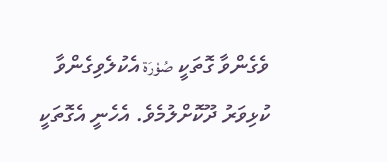ވެގެންވާ ގޮތަކީ صُوْرَة އެކުލެވިގެންވާ ކުޅިވަރު ދޫކޮށްލުމެވެ. އެހެނީ އެގޮތަކީ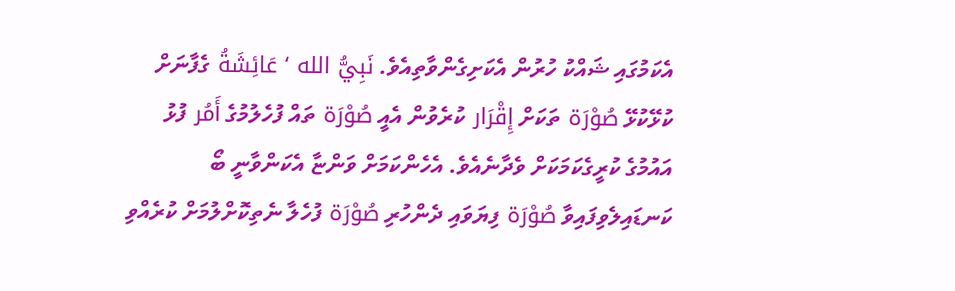އެކަމުގައި ޝައްކު ހުރުން އެކަށިގެންވާތިއެވެ. نَبِيُّ الله ‘ عَائِشَةُ ގެފާނަށް ކުޅޭކުޅޭ صُوْرَة ތަކަށް إِقْرَار ކުރެވުން އެއީ صُوْرَة ތައް ފުހެލުމުގެ أَمُر ފުޅު އައުމުގެ ކުރީގެކަމަކަށް ވެދާނެއެވެ. އެހެންކަމަށް ވަންޏާ އެކަންވާނީ ބޯ ކަނޑައިލެވިފައިވާ صُوْرَة ފިޔަވައި ދެންހުރި صُوْرَة ފުހެލާ ނެތިކޮށްލުމަށް ކުރެއްވި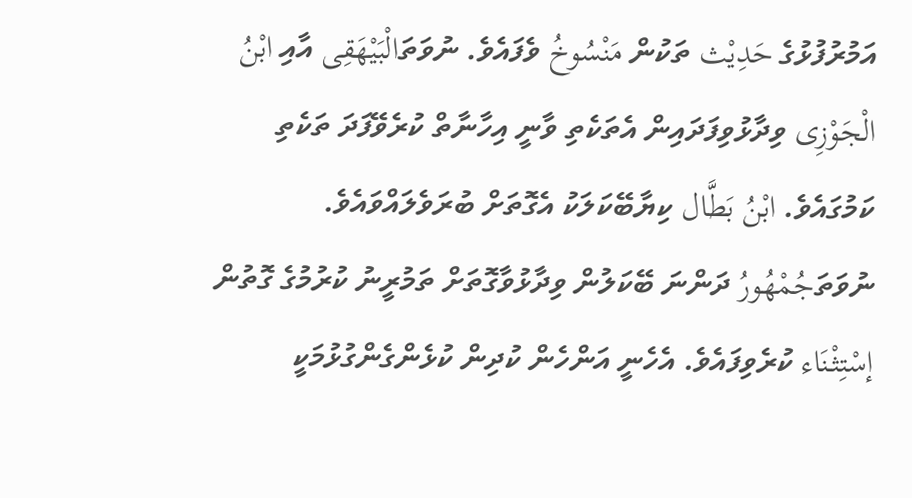އަމުރުފުޅުގެ حَدِيْث ތަކުން مَنْسُوخُ ވެފައެވެ. ނުވަތަالْبَيْهَقِى އާއި ابْنُ الْجَوْزِى ވިދާޅުވިފަދައިން އެތަކެތި ވާނީ އިހާނާތް ކުރެވޭފަދަ ތަކެތި ކަމުގައެވެ. ابْنُ بَطَّال ކިޔާބޭކަލަކު އެގޮތަށް ބުރަވެލައްވައެވެ. ނުވަތަجُمْهُورُ ދަންނަ ބޭކަލުން ވިދާޅުވާގޮތަށް ތަމުރީނު ކުރުމުގެ ގޮތުން إسْتِثْنَاء ކުރެވިފައެވެ. އެހެނީ އަންހެން ކުދިން ކުޅެންގެންގުޅުމަކީ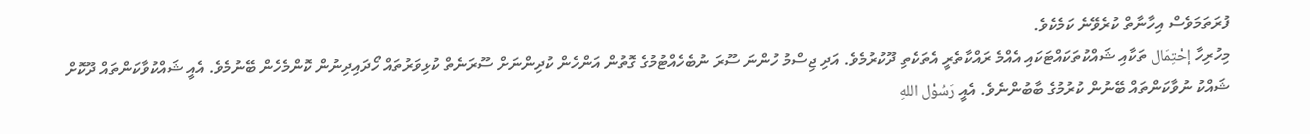ފުރަތަމަވެސް އިހާނާތް ކުރެވޭނެ ކަމެކެވެ.
މިހުރިހާ إحْتِمَال ތަކާއި ޝައްކުތަކައްޓަކައި އެއްމެ ރައްކާތެރީ އެތަކެތި ދޫކުރުމެވެ. އަދި ޖިސްމު ހުންނަ ސޫރަ ނުބެހެއްޓުމުގެ ގޮތުން އަންހެން ކުދިންނަށް ސޫރަނެތް ކުޅިވަރުތައް ހޯދައިދިނުން ކޮންމެހެން ބޭނުމެވެ. އެއީ ޝައްކުވާކަންތައް ދޫކޮށް ޝައްކު ނުވާކަންތައް ބޭނުން ކުރުމުގެ ބާބުންނެވެ. އެއީ رَسُوْل اللهِ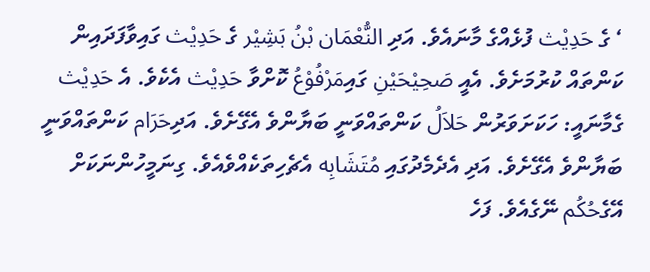‘ ގެ حَدِيْث ފުޅެއްގެ މާނައެވެ. އަދި النُّعْمَان بْنُ بَشِيْر ގެ حَدِيْث ގައިވާފަދައިން ކަންތައް ކުރުމަށެވެ. އެއީ صَحِيْحَيْنِ ގައިمَرْفُوْعُ ކޮށްވާ حَدِيْث އެކެވެ. އެ حَدِيْث ގެމާނައީ: ހަކަށަވަރުން حَلاَلُ ކަންތައްވަނީ ބަޔާންވެ އެގޭށެވެ. އަދިحَرَام ކަންތައްވަނީ ބަޔާންވެ އެގޭށެވެ. އަދި އެދެމެދުގައި مُتَشَابِه އެޗެހިތަކެއްވެއެވެ. ގިނަމީހުންނަކަށް އޭގެحُكُم ނޭގެއެވެ. ފަހެ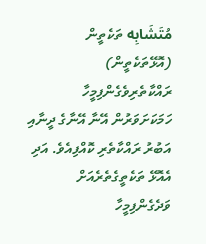مُتَشَابِه ތަކެތީން (އޮޅޭތަކެތީން) ރައްކާތެރިވެގެންފިމީހާ ހަމަކަށަވަރުން އޭނާ އޭނާގެ ދީނާއި އަބުރު ރައްކާތެރި ކޮއްފިއެވެ. އަދި އެއޮޅޭ ތަކެތީގެތެރެއަށް ވަދެގެންފިމީހާ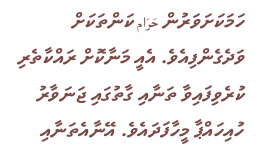ހަމަކަށަވަރުން حَرَام ކަންތަކަށް ވަދެގެންފިއެވެ. އެއީ މަނާކޮށް ރައްކާތެރި ކުރެވިފައިވާ ތަނާއި ގާތުގައި ޖަނަވާރު ހުއިހައްޕާ މީހާފަދައެވެ. އޭނާއެތަނާއި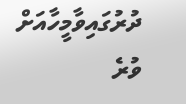ދުރުގައިވާމީހާއަށް ވުރެ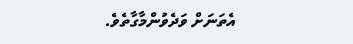އެތަނަށް ވަދެވުންމާގާތެވެ.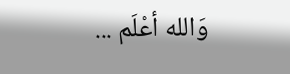وَالله أعْلَم ...